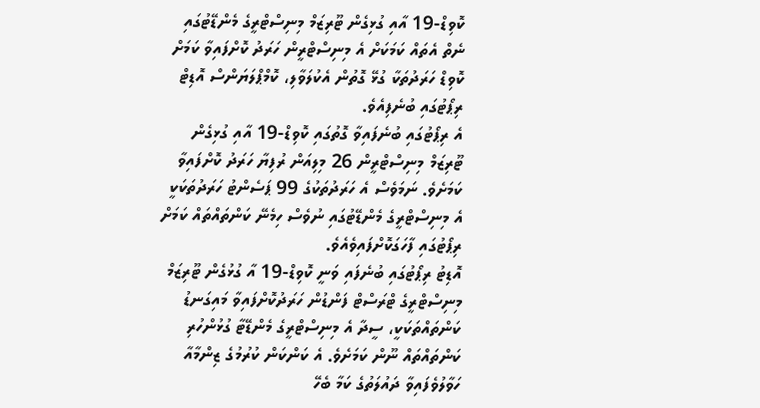ކޮވިޑް-19 އާއި ގުޅިގެން ޓޫރިޒަމް މިނިސްޓްރީގެ މެންޑޭޓުގައި ނެތް އެތައް ކަމަކަށް އެ މިނިސްޓްރީން ހަރަދު ކޮށްފައިވާ ކަމަށް ކޮވިޑް ހަރަދުތަކާ ގުޅޭ ގޮތުން އެކުލަވާލި، ކޮމްޕްލަޔަންސް އޮޑިޓް ރިޕޯޓުގައި ބުނެފިއެވެ.
އެ ރިޕޯޓުގައި ބުނެފައިވާ ގޮތުގައި ކޮވިޑް-19 އާއި ގުޅިގެން ޓޫރިޒަމް މިނިސްޓްރީން 26 މިލިއަން ރުފިޔާ ހަރަދު ކޮށްފައިވާ ކަމަށެވެ. ނަމަވެސް އެ ހަރަދުތަކުގެ 99 ޕަސެންޓު ހަރަދުތަކަކީ އެ މިނިސްޓްރީގެ މެންޑޭޓުގައި ނުވެސް ހިމެނޭ ކަންތައްތައް ކަމަށް ރިޕޯޓުގައި ފާހަގަކޮށްފައިވެއެވެ.
އޮޑިޓު ރިޕޯޓުގައި ބުނެފައި ވަނީ ކޮވިޑް-19 އާ ގުޅުގެން ޓޫރިޒަމް މިނިސްޓްރީގެ ޓްރަސްޓް ފަންޑުން ހަރަދުކޮށްފައިވާ މައިގަނޑު ކަންތައްތަކަކީ، ސީދާ އެ މިނިސްޓްރީގެ މެންޑޭޓާ ގުޅުންހުރި ކަންތައްތައް ނޫން ކަމަށެވެ. އެ ކަންކަން ކުރުމުގެ ޒިންމާއާ ހަވާލުވެފައިވާ ދައުލަތުގެ ކަމާ ބެހޭ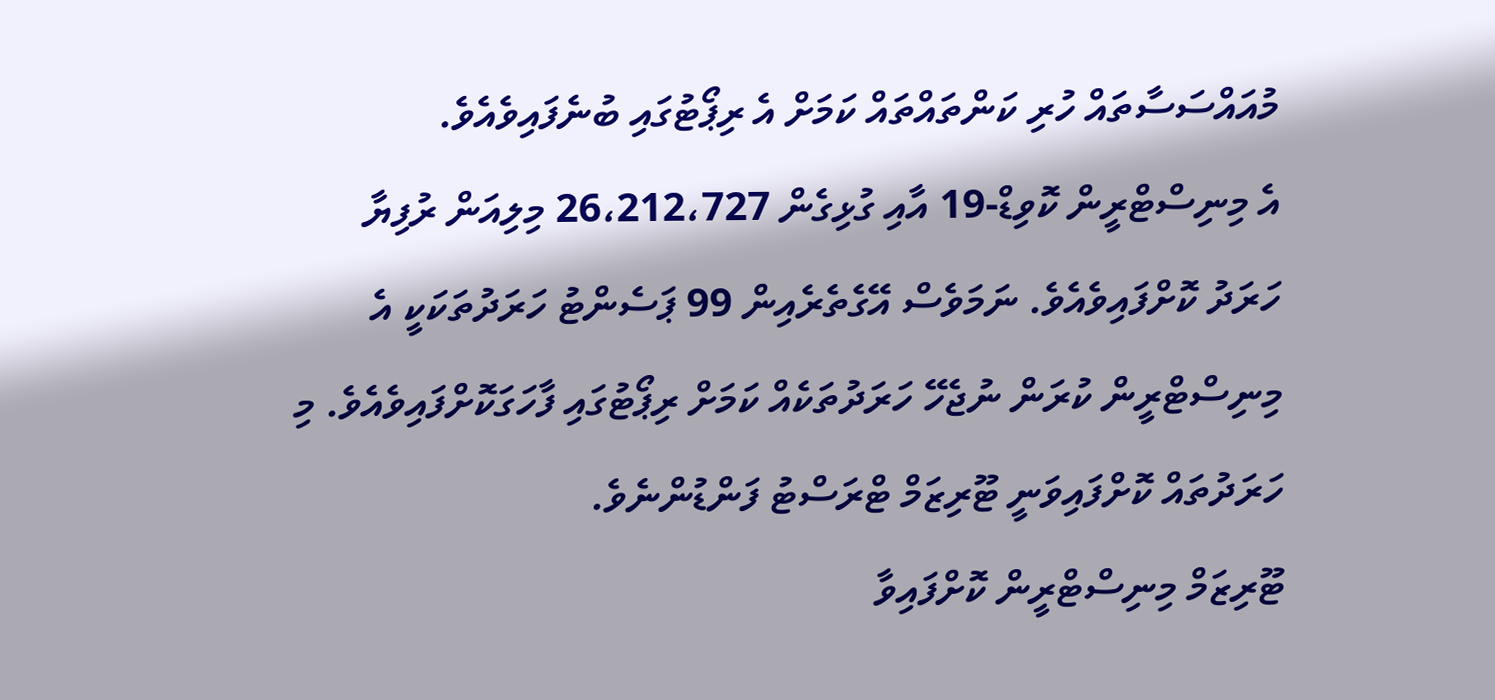މުއައްސަސާތައް ހުރި ކަންތައްތައް ކަމަށް އެ ރިޕޯޓުގައި ބުނެފައިވެއެވެ.
އެ މިނިސްޓްރީން ކޮވިޑް-19 އާއި ގުޅިގެން 26،212،727 މިލިއަން ރުފިޔާ ހަރަދު ކޮށްފައިވެއެވެ. ނަމަވެސް އޭގެތެރެއިން 99 ޕަސެންޓު ހަރަދުތަކަކީ އެ މިނިސްޓްރީން ކުރަން ނުޖެހޭ ހަރަދުތަކެއް ކަމަށް ރިޕޯޓުގައި ފާހަގަކޮށްފައިވެއެވެ. މި ހަރަދުތައް ކޮށްފައިވަނީ ޓޫރިޒަމް ޓްރަސްޓު ފަންޑުންނެވެ.
ޓޫރިޒަމް މިނިސްޓްރީން ކޮށްފައިވާ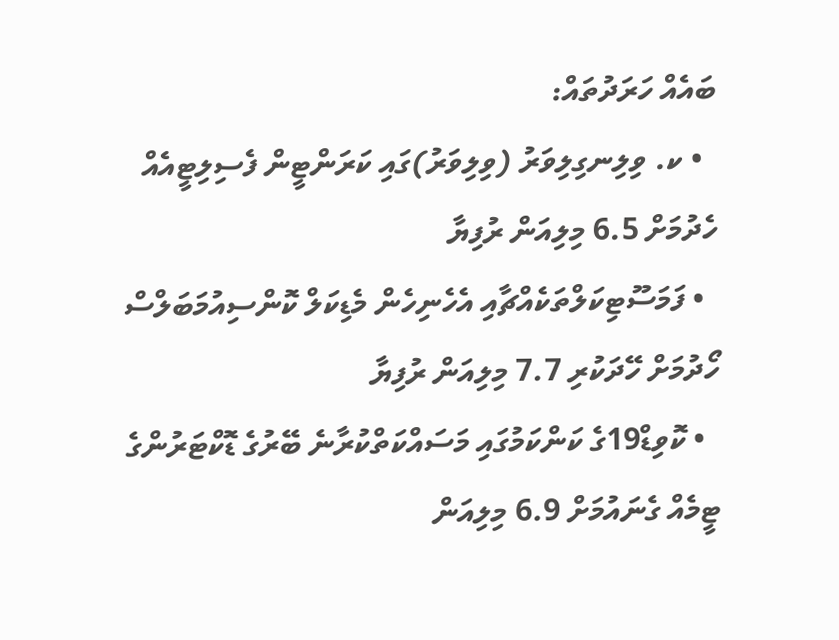ބައެއް ހަރަދުތައް:
  • ކ. ވިލިނގިލިވަރު (ވިލިވަރު)ގައި ކަރަންޓީން ފެސިލިޓީއެއް ހެދުމަށް 6.5 މިލިއަން ރުފިޔާ
  • ފަމަސޫޓިކަލްތަކެއްޗާއި އެހެނިހެން މެޑިކަލް ކޮންސިއުމަބަލްސް ހޯދުމަށް ހޭދަކުރި 7.7 މިލިއަން ރުފިޔާ
  • ކޮވިޑް19ގެ ކަންކަމުގައި މަސައްކަތްކުރާނެ ބޭރުގެ ޑޮކްޓަރުންގެ ޓީމެއް ގެނައުމަށް 6.9 މިލިއަން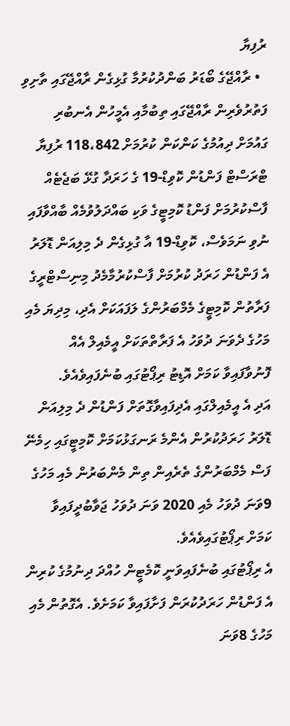ރުފިޔާ
  • ރާއްޖޭގެ ބޯޑަރު ބަންދުކުރުމާ ގުޅިގެން ރާއްޖޭގައި ތާށިވި ފަތުރުވެރިން ރާއްޖޭގައި ތިބުމާއި އެމީހުން އެނބުރި ގައުމަށް ދިއުމުގެ ކަންކަން ކުރުމަށް 118،842 ރުފިޔާ
ޓްރަސްޓް ފަންޑުން ކޮވިޑް-19 ގެ ހަރަދާ ގުޅޭ ބަޖެޓެއް ފާސްކުރުމަށް ފަންޑު ކޮމިޓީގެ ވަކި ބައްދަލުވުމެއް ބާއްވާފައި ނުވި ނަމަވެސް، ކޮވިޑް-19 އާ ގުޅިގެން ދެ މިލިއަން ޑޮލަރު އެ ފަންޑުން ހަރަދު ކުރުމަށް ފާސްކުރުމާމެދު މިނިސްޓްރީގެ ފަރާތުން ކޮމިޓީގެ މެމްބަރުންގެ ލަފައަކަށް އެދި، މިދިޔަ މެއި މަހުގެ ދެވަނަ ދުވަހު އެ ފަރާތްތަކަށް އީމެއިލް އެއް ފޮނުވާފައިވާ ކަމަށް އޮޑިޓު ރިޕޯޓުގައި ބުނެފައިވެއެވެ.
އަދި އެ އީމެއިލްގައި އެދިފައިވާގޮތަށް ފަންޑުން ދެ މިލިއަން ޑޮލަރު ހަރަދުކުރުން އެންމެ ރަނގަޅުކަމަށް ކޮމިޓީގައި ހިމެނޭ ފަސް މެމްބަރުންގެ ތެރެއިން ތިން މެންބަރުން މެއި މަހުގެ 9ވަނަ ދުވަހު މެއި 2020 ވަނަ ދުވަހު ޖަވާބުދީފައިވާ ކަމަށް ރިޕޯޓުގައިވެއެވެ.
އެ ރިޕޯޓުގައި ބުނެފައިވަނީ ކޮމެޓީން ހުއްދަ ދިނުމުގެ ކުރިން އެ ފަންޑުން ހަރަދުކުރަން ފަށާފައިވާ ކަމަށެވެ. އެގޮތުން މެއި މަހުގެ 8ވަނަ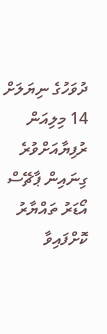ދުވަހުގެ ނިޔަލަށް 14 މިލިއަން ރުފިޔާއަށްވުރެ ގިނައިން ޕާޗޭސް އޯޑަރު ތައްޔާރު ކޮށްފައިވާ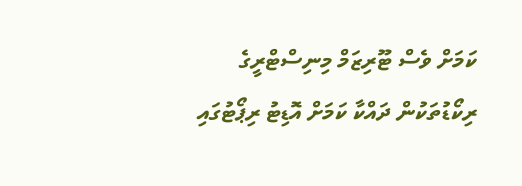ކަމަށް ވެސް ޓޫރިޒަމް މިނިސްޓްރީގެ ރިކޯޑުތަކުން ދައްކާ ކަމަށް އޮޑިޓު ރިޕޯޓުގައި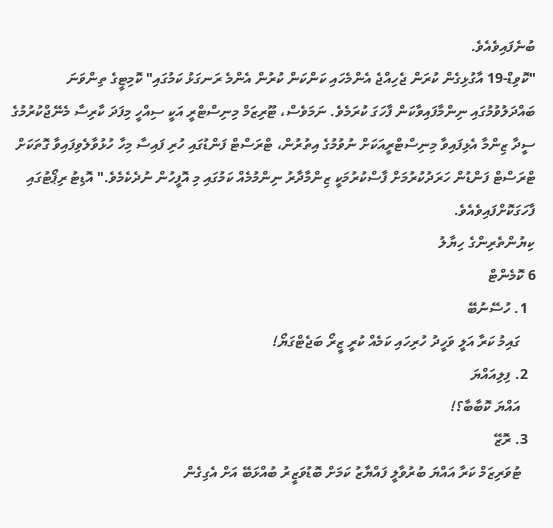ބުނެފައިވެއެވެ.
"ކޮވިޑް-19 އާގުޅިގެން ކުރަން ޖެހިއްޖެ އެންމެހައި ކަންކަން ކުރުން އެންމެ ރަނގަޅު ކަމުގައި" ކޮމިޓީގެ ތިންވަނަ ބައްދަލުވުމުގައި ނިންމާފައިވާކަން ފާހަގަ ކުރަމެވެ. ނަމަވެސް، ޓޫރިޒަމް މިނިސްޓްރީ އަކީ ސިއްހީ މިފަދަ ކާރިސާ މެނޭޖްކުރުމުގެ ސީދާ ޒިންމާ އެޅިފައިވާ މިނިސްޓްރީއަކަށް ނުވުމުގެ އިތުރުން، ޓްރަސްޓް ފަންޑުގައި ހުރި ފައިސާ މިހާ ހުޅުވާލެވިފައިވާ ގޮތަކަށް ޓްރަސްޓް ފަންޑުން ހަރަދުކުރުމަށް ފާސްކުރުމަކީ ޒިންމާދާރު ނިންމުމެއް ކަމުގައި މި އޮފީހުން ނުދެކެމެވެ." އޮޑިޓު ރިޕޯޓުގައި ފާހަގަކޮށްފައިވެއެވެ.
ކިޔުންތެރިންގެ ހިޔާލު
6 ކޮމެންޓް
  1. ހުސޭނުބޭ
    ގައިމު ކަރާ އަލީ ވަހީދު ހުރިހައި ކަމެއް ކުރީ ޒީރޯ ބަޖެޓްގަޔޯ!
  2. ފިލިއައްޔަ
    އައްޔަ ކޮބާބާ؟!
  3. ރޮޒޭ
    ޓުވަރިޒަމް ކަރާ އައްޔަ ބުރުވާލީ ފައްޔާޒު ކަމަށް ބޮޑުވަޒީރު ބުއްޅަބޭ އަށް އެގިގެން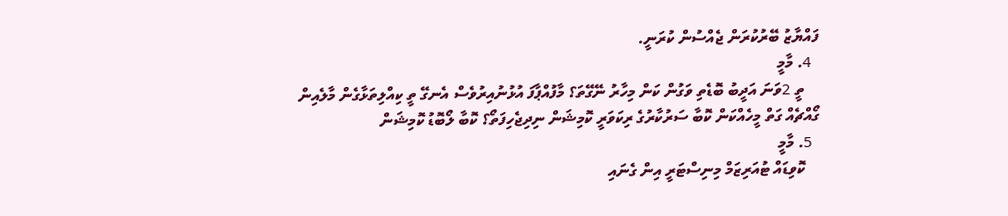ފައްޔާޒު ބޭރުކުރަން ޖެއްސުން ކުރަނީ.
  4. މާމީ
    ތީ 2ވަނަ އަދީބު ބޮޑެތި ވަގުން ކަން މިހާރު ނޭގޭތަ؟ މާފުއްޕާފަ އުޅުނުއިރުވެސް އެނގޭ ތީ ކިއްލިތަޅާގެން މާލެއިން ގޯއްޗެއް ގަތް މީހެއްކަން ކޮބާ ސަރުކާރުގެ ރިކަވަރީ ކޮމިޝަން ނިދިޖެހިފަތޯ؟ ކޮބާ ލޯބޮޑު ކޮމިޝަން
  5. މާމީ
    ކޮވިޑައް ޓުއަރިޒަމް މިނިސްޓަރީ އިން ގެނައި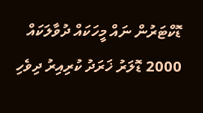ޑޮކްޓަރުން ނައް މީހަކައް ދުވާލަކައް 2000 ޑޮލަރު ޚަރަދު ކުރިއިރު ދިވެހި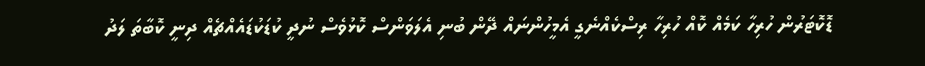ޑޮކޮޓަރުން ހުރިހާ ކަމެއް ކޮއް ހުރިހާ ރިސްކެއްނެގީ އެމީހުންނައް ދޭން ބުނި އެލަވަންސް ކޮޅުވެސް ނުދީ ކުޑަކުޑައެއްޗެއް ދިނީ ކޮބާތަ ލަދު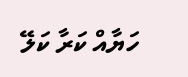ހަޔާއް ކަރާ ކަލޭ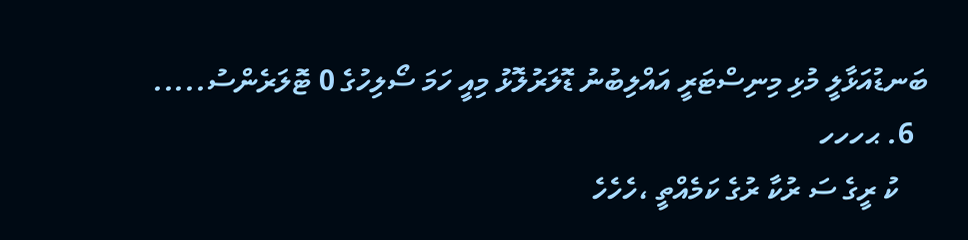ބަނޑުއަޅާލީ މުޅި މިނިސްޓަރީ އައްލިބުނު ޑޮލަރުލޮޅު މިއީ ހަމަ ސޯލިހުގެ 0 ޓޮލަރެންސު.....
  6. ޙހހހ
    ކު ރީގެ ސަ ރުކާ ރުގެ ކަމެއްތީ ،ހެހެހެ